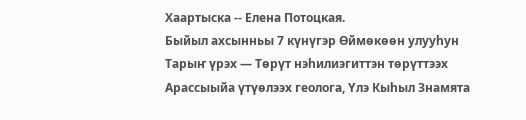Хаартыска -- Елена Потоцкая.
Быйыл ахсынньы 7 күнүгэр Өймөкөөн улууһун Тарыҥ үрэх — Төрүт нэһилиэгиттэн төрүттээх Арассыыйа үтүөлээх геолога, Үлэ Кыһыл Знамята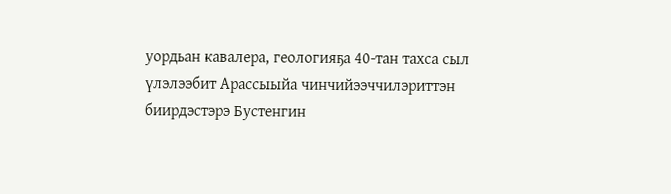уордьан кавалера, геологияҕа 40-тан тахса сыл үлэлээбит Арассыыйа чинчийээччилэриттэн биирдэстэрэ Бустенгин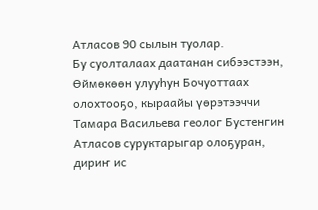Атласов 90 сылын туолар.
Бу суолталаах даатанан сибээстээн, Өймөкөөн улууһун Бочуоттаах олохтооҕо, кыраайы үөрэтээччи Тамара Васильева геолог Бустенгин Атласов суруктарыгар олоҕуран, дириҥ ис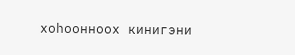хоһоонноох кинигэни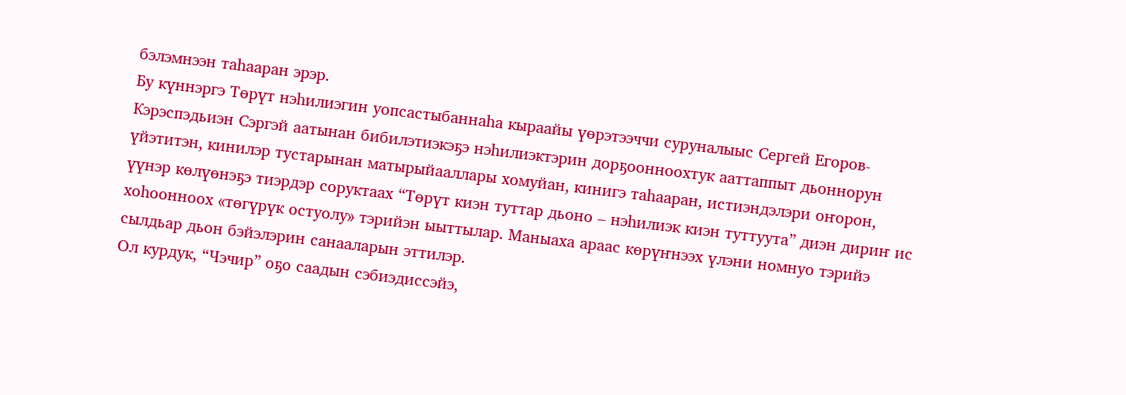бэлэмнээн таһааран эрэр.
Бу күннэргэ Төрүт нэһилиэгин уопсастыбаннаһа кыраайы үөрэтээччи суруналыыс Сергей Егоров-Кэрэспэдьиэн Сэргэй аатынан бибилэтиэкэҕэ нэһилиэктэрин дорҕоонноохтук ааттаппыт дьоннорун үйэтитэн, кинилэр тустарынан матырыйааллары хомуйан, кинигэ таһааран, истиэндэлэри оҥорон, үүнэр көлүөнэҕэ тиэрдэр соруктаах “Төрүт киэн туттар дьоно – нэһилиэк киэн туттуута” диэн дириҥ ис хоһоонноох «төгүрүк остуолу» тэрийэн ыыттылар. Маныаха араас көрүҥнээх үлэни номнуо тэрийэ сылдьар дьон бэйэлэрин санааларын эттилэр.
Ол курдук, “Чэчир” оҕо саадын сэбиэдиссэйэ,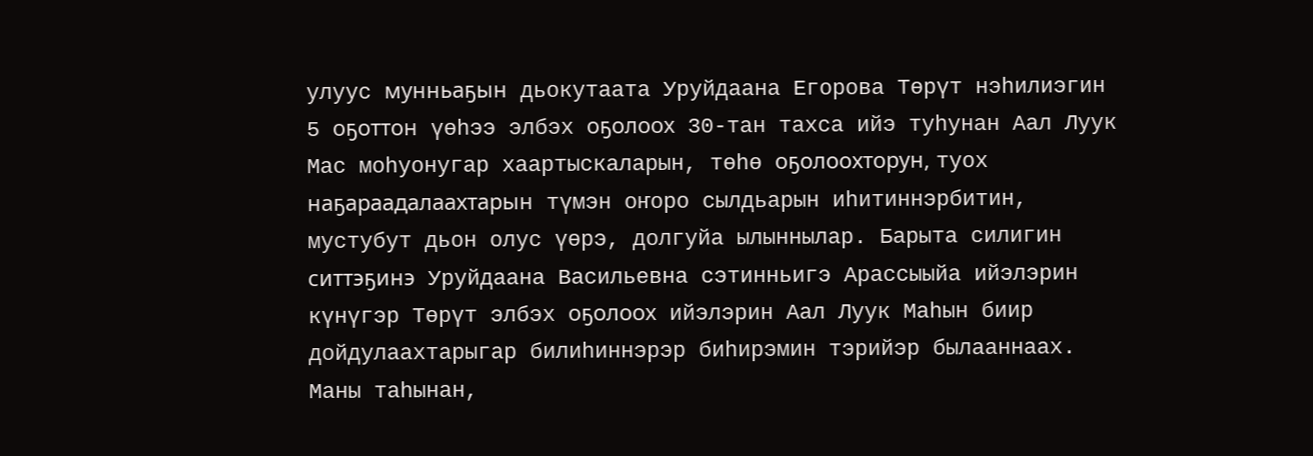улуус мунньаҕын дьокутаата Уруйдаана Егорова Төрүт нэһилиэгин 5 оҕоттон үөһээ элбэх оҕолоох 30-тан тахса ийэ туһунан Аал Луук Мас моһуонугар хаартыскаларын, төһө оҕолоохторун, туох наҕараадалаахтарын түмэн оҥоро сылдьарын иһитиннэрбитин, мустубут дьон олус үөрэ, долгуйа ылыннылар. Барыта силигин ситтэҕинэ Уруйдаана Васильевна сэтинньигэ Арассыыйа ийэлэрин күнүгэр Төрүт элбэх оҕолоох ийэлэрин Аал Луук Маһын биир дойдулаахтарыгар билиһиннэрэр биһирэмин тэрийэр былааннаах. Маны таһынан,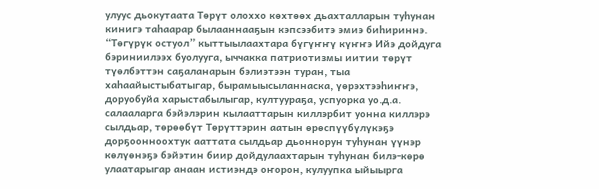улуус дьокутаата Төрүт олоххо көхтөөх дьахталларын туһунан кинигэ таһаарар былааннааҕын кэпсээбитэ эмиэ биһириннэ.
“Төгүрүк остуол” кыттыылаахтара бүгүҥҥү күҥҥэ Ийэ дойдуга бэриниилээх буолууга, ыччакка патриотизмы иитии төрүт түөлбэттэн саҕаланарын бэлиэтээн туран, тыа хаһаайыстыбатыгар, бырамыысыланнаска, үөрэхтээһиҥҥэ, доруобуйа харыстабылыгар, култуураҕа, успуорка уо.д.а. салааларга бэйэлэрин кылааттарын киллэрбит уонна киллэрэ сылдьар, төрөөбүт Төрүттэрин аатын өрөспүүбүлүкэҕэ дорҕоонноохтук ааттата сылдьар дьоннорун туһунан үүнэр көлүөнэҕэ бэйэтин биир дойдулаахтарын туһунан билэ-көрө улаатарыгар анаан истиэндэ оҥорон, кулуупка ыйыырга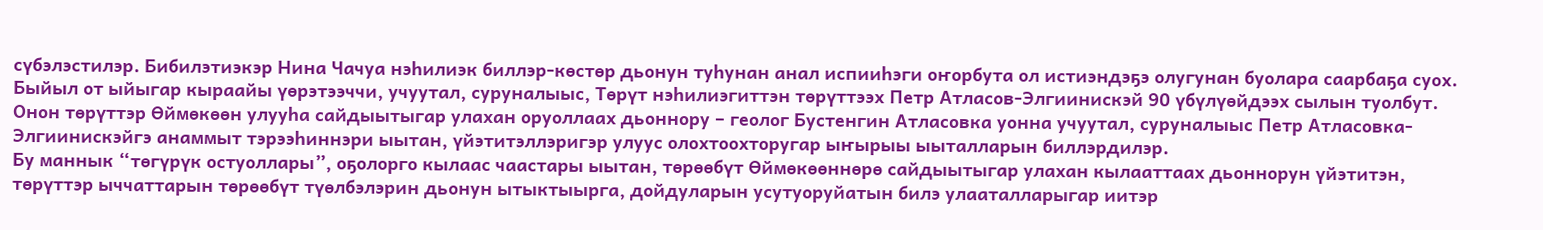сүбэлэстилэр. Бибилэтиэкэр Нина Чачуа нэһилиэк биллэр-көстөр дьонун туһунан анал испииһэги оҥорбута ол истиэндэҕэ олугунан буолара саарбаҕа суох.
Быйыл от ыйыгар кыраайы үөрэтээччи, учуутал, суруналыыс, Төрүт нэһилиэгиттэн төрүттээх Петр Атласов-Элгиинискэй 90 үбүлүөйдээх сылын туолбут. Онон төрүттэр Өймөкөөн улууһа сайдыытыгар улахан оруоллаах дьоннору – геолог Бустенгин Атласовка уонна учуутал, суруналыыс Петр Атласовка-Элгиинискэйгэ анаммыт тэрээһиннэри ыытан, үйэтитэллэригэр улуус олохтоохторугар ыҥырыы ыыталларын биллэрдилэр.
Бу маннык “төгүрүк остуоллары”, оҕолорго кылаас чаастары ыытан, төрөөбүт Өймөкөөннөрө сайдыытыгар улахан кылааттаах дьоннорун үйэтитэн, төрүттэр ыччаттарын төрөөбүт түөлбэлэрин дьонун ытыктыырга, дойдуларын усутуоруйатын билэ улааталларыгар иитэр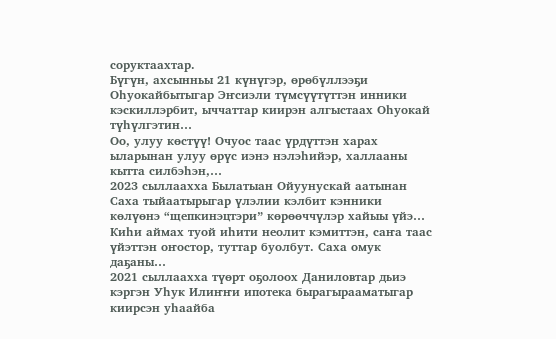соруктаахтар.
Бүгүн, ахсынньы 21 күнүгэр, өрөбүллээҕи Оһуокайбытыгар Эҥсиэли түмсүүтүттэн инники кэскиллэрбит, ыччаттар киирэн алгыстаах Оһуокай түһүлгэтин…
Оо, улуу көстүү! Очуос таас үрдүттэн харах ыларынан улуу өрүс иэнэ нэлэһийэр, халлааны кытта силбэһэн,…
2023 сыллаахха Былатыан Ойуунускай аатынан Саха тыйаатырыгар үлэлии кэлбит кэнники көлүөнэ “щепкинэцтэри” көрөөччүлэр хайыы үйэ…
Киһи аймах туой иһити неолит кэмиттэн, саҥа таас үйэттэн оҥостор, туттар буолбут. Саха омук даҕаны…
2021 сыллаахха түөрт оҕолоох Даниловтар дьиэ кэргэн Уһук Илиҥҥи ипотека бырагырааматыгар киирсэн уһаайба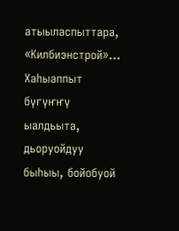атыыласпыттара, «Килбиэнстрой»…
Хаһыаппыт бүгүҥҥү ыалдьыта, дьоруойдуу быһыы, бойобуой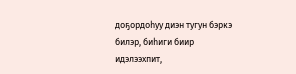доҕордоһуу диэн тугун бэркэ билэр, биһиги биир идэлээхпит,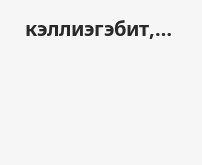кэллиэгэбит,…